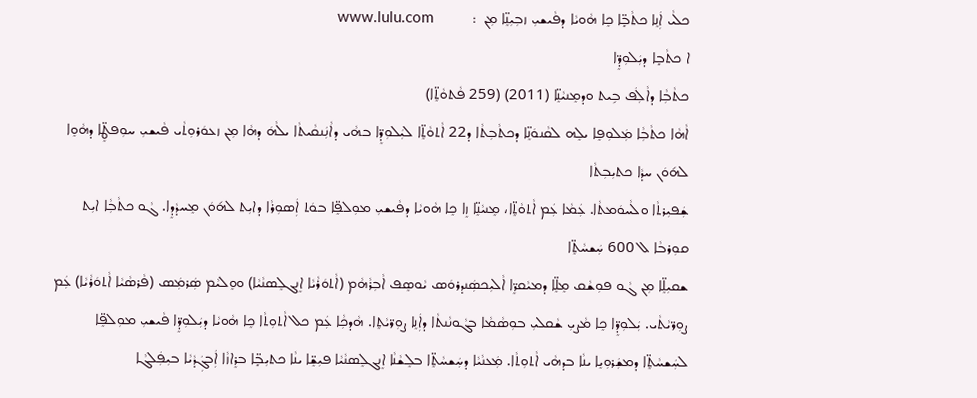ܟܠܵܝ ܐܲܢܸܐ ܟܬܵܒܼܸ̈ܐ ܟܸܐ ܗܵܘܝܵܐ ܕܦܵܝܫܝܼ ܙܒܼܝܼܢܸ̈ܐ ܡܼܢ  :          www.lulu.com
ܐ ܟܬܵܒܼܸܐ ܕܝܲܠܘܼܕܸ̈ܐ
ܟܬܵܒܼܵܐ ܕܐܵܠܲܦ ܒܹܝܬ ܘܕܡܸܢܝܵܢܸ̈ܐ (2011) (259 ܦܵܬܘܵܬܸ̈ܐ)
ܐܵܗܵܐ ܟܬܵܒܼܵܐ ܡܲܠܘܼܦܸܐ ܝܠܸܗ ܠܩܵܢܘܿܢܸ̈ܐ ܕܟܬܵܒܼܬܵܐ ܕ22 ܐܵܬܘܵܬܸ̈ܐ ܠܝܲܠܘܼܕܸ̈ܐ ܒܗܵܝ ܕܐܵܢܲܢܩܵܝܬܵܐ ܝܠܵܗܿ ܕܗܵܐ ܡܼܢ ܙܥܘܿܪܘܼܬܵܝ ܦܵܝܫܝܼ ܚܘܼܦܛܸ̈ܐ ܕܗܵܘܸܐ ܠܗ݇ܘܿܢ ܚܕܵܐ ܟܬܝܼܒܼܬܵܐ
ܫܲܦܝܼܪܬܵܐ ܘܠܵܚܘܿܡܬܵܐ. ܥܲܡܵܐ ܥܲܡ ܐܵܬܘܵܬܸ̈ܐ، ܡܸܢܝܵܢܸ̈ܐ ܙܸܐ ܟܸܐ ܗܵܘܝܵܐ ܕܦܵܝܫܝܼ ܡܘܼܠܦܸ̈ܐ ܒܘܿܬ ܐܲܣܘܼܪܵܐ ܕܐܝܼܬ ܠܗ݇ܘܿܢ ܡܸܚܕܵܕܸܐ. ܓܵܘ ܟܬܵܒܼܵܐ ܐܝܼܬ ܩܘܼܪܒܵܐ ܠ 600 ܚܲܫܚܵܬܸ̈ܐ
ܫܩܝܼܠܸ̈ܐ ܡܼܢ ܓܵܘ ܦܘܼܫܵܩ ܡܸܠܸ̈ܐ ܕܡܝܵܩܖܸ̈ܐ ܐܵܠܝܼܟܣܲܢܕܪܘܿܣ ܝܵܘܣܸܦ ܐܵܒܼܪܵܗܵܡ (ܐܵܬܘܿܪܵܝܵܐ ܐܸܢܓܠܸܣܢܵܝܵܐ) ܘܘܸܠܝܵܡ ܣܲܪܡܲܣ (ܦܵܪܣܵܝܵܐ ܐܵܬܘܿܪܵܝܵܐ) ܥܲܡ ܨܘܼܖ̈ܝܵܬܵܝ. ܝܲܠܘܼܕܸ̈ܐ ܟܸܐ ܡܵܨܝܼ ܫܵܩܠܝܼ ܒܘܼܣܵܡܵܐ ܒܓܵܘܢܵܢܬܵܐ ܕܐܲܢܸܐ ܨܘܼܖ̈ܝܵܬܸܐ. ܗܵܕܟܼܵܐ ܥܲܡ ܟܠ ܐܵܬܘܼܬܵܐ ܟܸܐ ܗܵܘܝܵܐ ܕܝܲܠܘܼܕܸ̈ܐ ܦܵܝܫܝܼ ܡܘܼܠܦܸ̈ܐ ܠܚܲܫܚܵܬܸ̈ܐ ܕܡܫܲܪܘܼܝܸܐ ܝܢܵܐ ܒܕܗܵܝ ܐܵܬܘܼܬܵܐ. ܡܲܥܢܵܝܵܐ ܕܚܲܫܚܵܬܸ̈ܐ ܒܠܸܫܵܢܵܐ ܐܸܢܓܠܸܣܢܵܝܵܐ ܦܝܼܫܸ̈ܐ ܝܢܵܐ ܟܬܝܼܒܼܸ̈ܐ ܒܪܸܐܙܵܐ ܐܲܒܓܲܕܵܝܵܐ ܒܝܼܦܲܠܓܵܐ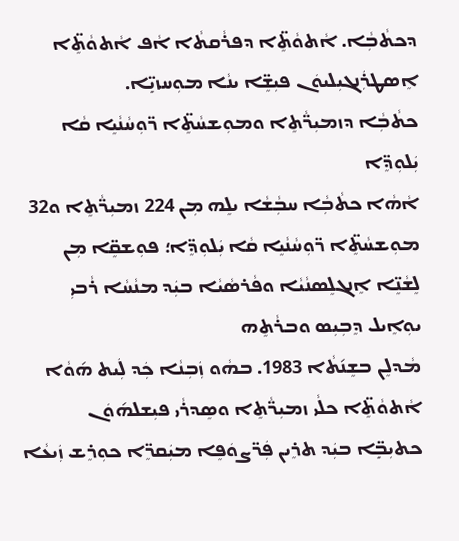ܕܟܬܵܒܼܵܐ. ܐܵܬܘܵܬܸ̈ܐ ܕܦܪܵܩܬܵܐ ܐܵܦ ܐܵܬܘܵܬܸ̈ܐ ܐܸܣܛܪܲܢܓܝܼܠܝܘܿܢ ܦܝܼܫܸ̈ܐ ܝܢܵܐ ܡܘܼܚܙܝܼܸ̈ܐ.
ܟܬܵܒܼܵܐ ܕܙܡܝܼܖ̈ܵܬܸܐ ܘܡܘܼܫܚܵܬܸ̈ܐ ܖ̈ܘܼܚܵܢܵܝܸܐ ܩܵܐ ܝܲܠܘܼܕܸ̈ܐ
ܐܵܗܵܐ ܟܬܵܒܼܵܐ ܚܒܼܵܫܵܐ ܝܠܸܗ ܡܼܢ 224 ܙܡܝܼܖ̈ܵܬܸܐ ܘ32 ܡܘܼܫܚܵܬܸ̈ܐ ܖ̈ܘܼܚܵܢܵܝܸܐ ܩܵܐ ܝܲܠܘܼܕܸ̈ܐ؛ ܦܘܼܫܩܸ̈ܐ ܡܼܢ ܠܸܫܵܢܸ̈ܐ ܐܸܢܓܠܸܣܢܵܝܵܐ ܘܦܵܪܣܵܝܵܐ ܒܝܲܕ ܡܢܵܚܵܐ ܪܵܒܝܼ ܝܘܼܐܸܝܠ ܕܸܒܼܝܼܣ ܘܒܪܵܬܸܗ
ܡܵܕܠܸܢ ܒܫܸܢ݇ܬܵܐ 1983. ܒܗܵܘ ܙܲܒܼܢܵܐ ܟܲܕ ܠܲܝܬ ܗ݇ܘܵܐ ܐܵܬܘܵܬܸ̈ܐ ܟܠܵܝ ܙܡܝܼܖ̈ܵܬܸܐ ܘܣܸܕܪܵܝ ܦܝܼܫܠܗ݇ܘܿܢ ܟܬܝܼܒܼܸ̈ܐ ܒܝܲܕ ܬܪܸܝܢ ܦܲܖ̈ܨܘܿܦܸܐ ܡܝܲܩܖܸ̈ܐ ܟܘܼܪܸܫ ܙܲܝܥܵܐ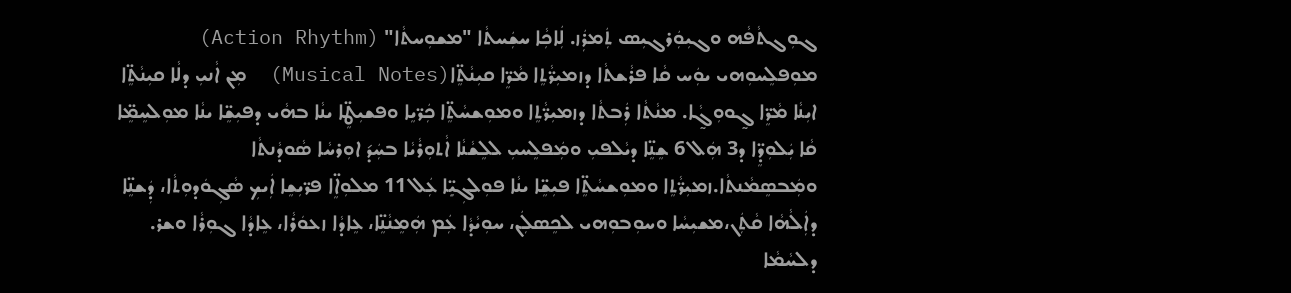ܓܘܼܓܬܵܦܵܗ ܘܓܝܼܘܲܪܓܝܼܣ ܬܲܡܪܲܙ. ܠܲܐܟܼܵܐ ܚܫܲܚܬܵܐ "ܡܫܘܼܚܬܵܐ" (Action Rhythm)
ܡܘܼܦܠܸܚܘܼܗܝ ܝܘܲܚ ܩܵܐ ܦܪܵܫܬܵܐ ܕܙܡܝܼܖ̈ܵܬܸܐ ܡܵܖܸ̈ܐ ܩܝܼܢܵܬܸ̈ܐ(Musical Notes)  ܡܼܢ ܐܵܢܝܼ ܕܠܵܐ ܩܝܼܢܵܬܸ̈ܐ ܐܝܼܢܵܐ ܡܵܖܸ̈ܐ ܓ̰ܘܘܼܓ̰ܵܐ. ܡܢܵܬܵܐ ܪܲܒܬܵܐ ܕܙܡܝܼܖ̈ܵܬܸܐ ܘܡܘܼܫܚܵܬܸ̈ܐ ܟܲܖ̈ܝܸܐ ܘܦܫܝܼܛܸ̈ܐ ܝܢܵܐ ܒܗܵܝ ܕܦܝܼܫܸ̈ܐ ܝܢܵܐ ܡܘܼܠܚܸܡܸ̈ܐ ܩܵܐ ܝܲܠܘܼܕܸ̈ܐ ܕ3 ܗܲܠ 6 ܫܸܢܸ̈ܐ ܕܝܵܠܦܝܼ ܘܡܲܦܠܸܚܝܼ ܠܠܸܫܵܢܵܐ ܐܵܬܘܼܪܵܝܵܐ ܒܚܲܕ݇ ܐܘܼܪܚܵܐ ܣܵܘܕܵܢܬܵܐ ܘܡܲܒܣܸܡܵܢܬܵܐ.ܙܡܝܼܖ̈ܵܬܸܐ ܘܡܘܼܫܚܵܬܸ̈ܐ ܦܝܼܫܸ̈ܐ ܝܢܵܐ ܦܘܼܠܓܼܝܼܸ̈ܐ ܥܲܠ 11 ܡܠܘܼܐܸ̈ܐ ܦܖ̈ܝܼܫܸܐ ܐܲܝܟܼ ܣܵܓܼܘܿܕܘܼܬܵܐ، ܕܲܫܢܸ̈ܐ ܕܐܲܠܵܗܵܐ ܩܵܬܲܢ،ܡܫܝܼܚܵܐ ܘܚܘܼܒܘܼܗܝ ܠܟܸܣܠܲܢ، ܚܘܼܝܵܕܵܐ ܥܲܡ ܗܲܡܸܢܵܢܸ̈ܐ، ܥܸܐܕܵܐ ܙܥܘܿܪܵܐ، ܥܸܐܕܵܐ ܓܘܼܪܵܐ ܘܫܪ. ܕܠܚܵܡܵܐ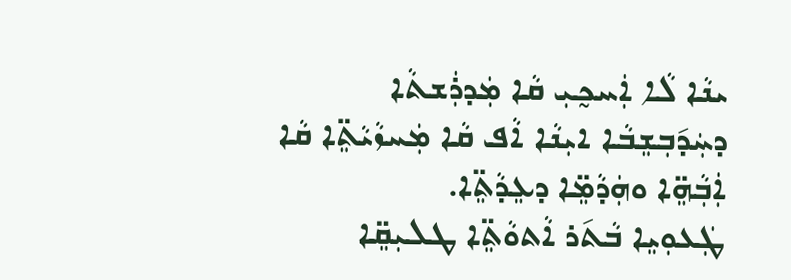ܝܢܵܐ ܠܵܐ ܐܲܚܟ̰ܝܼ ܩܵܐ ܡܲܕܪܲܫܬܵܐ ܕܚܲܕ݇ܒܼܫܸܒܵܐ ܐܝܼܢܵܐ ܐܵܦ ܩܵܐ ܡܲܚܙܵܝܵܬܸ̈ܐ ܩܵܐ ܐܲܒܼܵܗܸ̈ܐ ܘܗܲܕܵܡܸ̈ܐ ܕܥܸܕܵܬܸ̈ܐ.
ܛܲܥܘܼܝܸܐ ܒܵܬ݇ܪ ܐܵܬܘܵܬܸ̈ܐ ܛܠܝܼܩܸ̈ܐ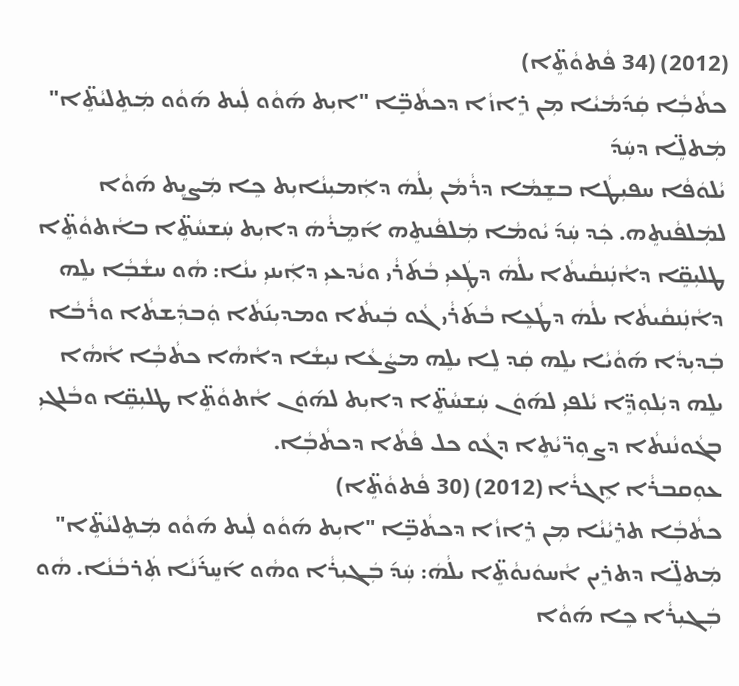(2012) (34 ܦܵܬܘܵܬܸ̈ܐ)
ܟܬܵܒܼܵܐ ܩܲܕ݇ܡܵܝܵܐ ܡܼܢ ܪܸܐܙܵܐ ܕܟܬܵܒܼܸ̈ܐ "ܐܝܼܬ ܗ݇ܘܵܘ ܠܲܝܬ ܗ݇ܘܵܘ ܡܲܬܸܠܝܵܬܸ̈ܐ" ܡܲܬܠܸ̈ܐ ܕܚܲܕ݇
ܝܵܠܘܿܦܵܐ ܚܦܝܼܛܵܐ ܒܫܸܡܵܐ ܕܪܵܡܵܢ ܝܼܠܵܗܿ ܕܐܲܡܝܼܢܵܐܝܼܬ ܟܸܐ ܡܲܨܝܸܬ ܗ݇ܘܵܐ ܠܡܲܠܦܵܢܬܸܗ. ܟܲܕ ܚܲܕ݇ ܝܵܘܡܵܐ ܡܲܠܦܵܢܬܸܗ ܐ݇ܡܸܪܵܗܿ ܕܐܝܼܬ ܚܲܫܚܵܬܸ̈ܐ ܒܐܵܬܘܵܬܸ̈ܐ ܛܠܝܼܩܸ̈ܐ ܕܐܵܢܲܢܩܵܝܬܵܐ ܝܠܵܗܿ ܕܛܲܥܝܼ ܒܵܬ݇ܪܵܝ ܘܝܵܕܥܝܼ ܕܐܲܝܢܝܼ ܝܢܵܐ: ܗܵܘ ܚܫܵܒܼܵܐ ܝܠܸܗ ܕܐܵܢܲܢܩܵܝܬܵܐ ܝܠܵܗܿ ܕܛܵܥܸܐ ܒܵܬ݇ܪܵܝ ܓܵܘ ܒܲܝܬܵܐ ܘܡܕܝܼܢ݇ܬܵܐ ܘܲܒܕܲܫܬܵܐ ܘܪܵܒܵܐ ܒܲܕܝܼܕܵܐ ܗ݇ܘܵܝܵܐ ܝܠܸܗ ܩܲܕ ܠܸܐ ܝܠܸܗ ܡܨܵܥܵܐ ܢܝܼܫܵܐ ܕܐܵܗܵܐ ܟܬܵܒܼܵܐ ܐܵܗܵܐ ܝܠܸܗ ܕܝܲܠܘܼܕܸ̈ܐ ܝܵܠܦܝܼ ܠܗ݇ܘܿܢ ܚܲܫܚܵܬܸ̈ܐ ܕܐܝܼܬ ܠܗ݇ܘܿܢ ܐܵܬܘܵܬܸ̈ܐ ܛܠܝܼܩܸ̈ܐ ܘܒܵܠܓܝܼ ܒܓܵܘܢܵܢܬܵܐ ܕܨܘܼܖ̈ܝܵܬܸܐ ܕܓܵܘ ܟܠ ܦܵܬܵܐ ܕܟܬܵܒܼܵܐ.
ܥܘܼܩܒܪܵܐ ܐܸܓܪܵܐ (2012) (30 ܦܵܬܘܵܬܸ̈ܐ)
ܟܬܵܒܼܵܐ ܬܪܸܝܵܢܵܐ ܡܼܢ ܪܸܐܙܵܐ ܕܟܬܵܒܼܸ̈ܐ "ܐܝܼܬ ܗ݇ܘܵܘ ܠܲܝܬ ܗ݇ܘܵܘ ܡܲܬܸܠܝܵܬܸ̈ܐ" ܡܲܬܠܸ̈ܐ ܕܬܪܸܝܢ ܐܵܚܘܿܢܘܵܬܸ̈ܐ ܝܠܵܗܿ: ܚܲܕ݇ ܒܲܓܝܼܪܵܐ ܘܗܵܘ ܐ݇ܚܸܪ݇ܢܵܐ ܬܲܪܒܵܢܵܐ. ܗܵܘ ܒܲܓܝܼܪܵܐ ܟܸܐ ܗ݇ܘܵܐ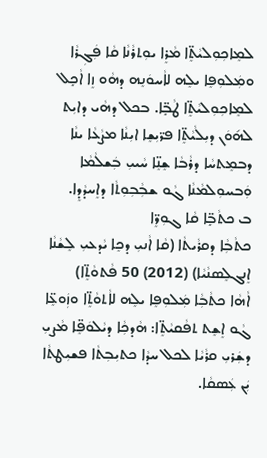ܠܡܸܐܟܼܘܼܠܝܵܬܸ̈ܐ ܡܵܪܸܐ ܝܘܼܬܪܵܢܵܐ ܩܵܐ ܦܲܓܼܪܵܐ ܘܡܲܠܘܼܦܸܐ ܝܠܸܗ ܠܐܵܚܘܿܢܸܗ ܕܗܵܘ ܙܸܐ ܐܵܟܼܸܠ ܠܡܸܐܟܼܘܼܠܝܵܬܸ̈ܐ ܛܵܒܼܸ̈ܐ. ܒܟܠ ܕܗܵܝ ܕܐܝܼܬ ܠܗ݇ܘܿܢ ܕܝܼܠܵܝܵܬܸ̈ܐ ܦܖ̈ܝܼܫܸܐ ܐܝܼܢܵܐ ܡܨܵܥܵܐ ܝܢܵܐ ܕܒܡܸܬܚܵܐ ܕܪܵܒܵܐ ܫܸܢܸ̈ܐ ܚܵܝܝܼ ܒܲܫܠܵܡܵܐ ܘܲܒܚܘܼܠܡܵܢܵܐ ܓܵܘ ܫܒܼܵܒܼܘܼܬܵܐ ܕܐܸܚܕܵܕܸܐ.
ܒ ܟܬܵܒܼܸ̈ܐ ܩܵܐ ܓܘܼܖܸ̈ܐ
ܟܬܵܒܼܵܐ ܕܩܪܵܝܬܵܐ (ܩܵܐ ܐܵܢܝܼ ܕܟܸܐ ܝܵܕܥܝܼ ܠܸܫܵܢܵܐ ܐܸܢܓܠܸܣܢܵܝܵܐ) (2012) 50 ܦܵܬܘܵܬܸ̈ܐ)
ܐܵܗܵܐ ܟܬܵܒܼܵܐ ܡܲܠܘܼܦܸܐ ܝܠܸܗ ܠܐܵܬܘܵܬܸ̈ܐ ܘܙܲܘܥܸ̈ܐ ܓܵܘ ܐܸܫܸܬ ܬܦܵܩܝܵܬܸ̈ܐ: ܗܵܕܟܼܵܐ ܕܝܵܠܘܿܦܸ̈ܐ ܡܵܨܝܼ ܕܫܲܪܝܼ ܩܪܵܝܵܐ ܠܟܠ ܚܕܵܐ ܟܬܝܼܒܼܬܵܐ ܦܫܝܼܛܬܵܐ ܝܲܢ ܥܲܣܩܵܐ.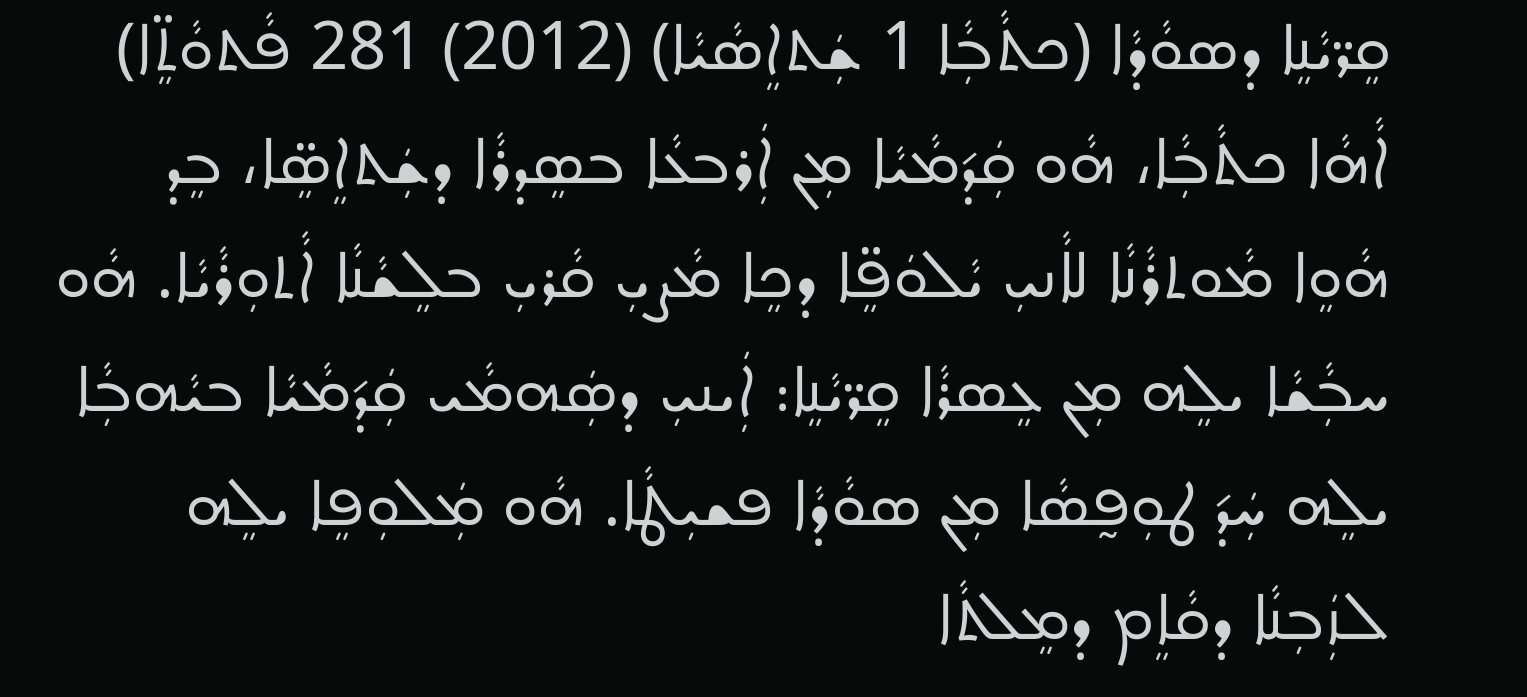ܩܸܖ̈ܝܵܢܸܐ ܕܣܘܵܕܵܐ (ܟܬܵܒܼܵܐ 1 ܫܲܬܐܸܣܵܝܵܐ) (2012) 281 ܦܵܬܘܵܬܸ̈ܐ)
ܐܵܗܵܐ ܟܬܵܒܼܵܐ، ܗܵܘ ܩܲܕ݇ܡܵܝܵܐ ܡܼܢ ܐܲܪܒܥܵܐ ܒܣܸܕܪܵܐ ܕܫܲܬܐܸܣܸ̈ܐ، ܒܸܕ ܗܵܘܸܐ ܡܵܘܬܪܵܢܵܐ ܠܐܵܢܝܼ ܝܵܠܘܿܦܸ̈ܐ ܕܟܸܐ ܡܵܨܝܼ ܩܵܪܝܼ ܒܠܸܫܵܢܵܐ ܐܵܬܘܼܪܵܝܵܐ. ܗܵܘ ܚܒܼܵܫܵܐ ܝܠܸܗ ܡܼܢ ܥܸܣܪܵܐ ܩܸܖ̈ܝܵܢܸܐ: ܐܲܝܢܝܼ ܕܣܲܗܡܵܝ ܩܲܕ݇ܡܵܝܵܐ ܒܝܵܗܒܼܵܐ ܝܠܸܗ ܚܲܕ݇ ܛܘܼܦ̰ܣܵܐ ܡܼܢ ܣܘܵܕܵܐ ܦܫܝܼܛܵܐ. ܗܵܘ ܡܲܠܘܼܦܸܐ ܝܠܸܗ ܠܙܲܒܼܢܵܐ ܕܩܵܐܸܡ ܕܡܸܠܬܵܐ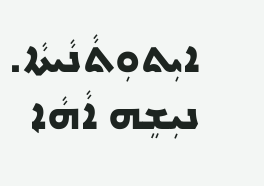ܐܝܼܬܘܼܬܵܢܵܝܬܵܐ. ܢܝܼܫܸܗ ܐܵܗܵܐ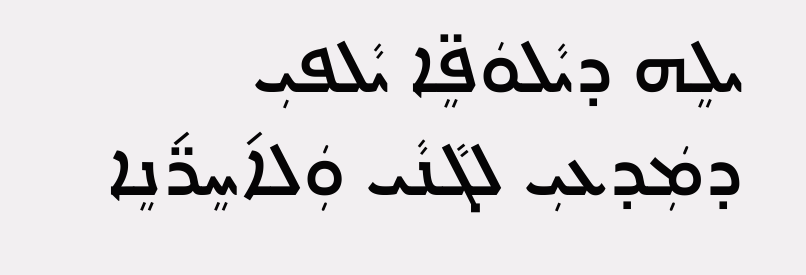ܝܠܸܗ ܕܝܵܠܘܿܦܸ̈ܐ ܝܵܠܦܝܼ ܕܡܲܕܥܝܼ ܠܓܵܢܵܝ ܘܲܠܐ݇ܚܸܖ̈݇ܢܸܐ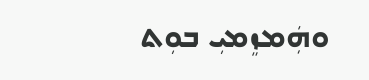ܘܗܲܡܙܸܡܝܼ ܒܘܼܬ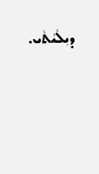ܕܝܼܠܵܝܵܬܵܝ.